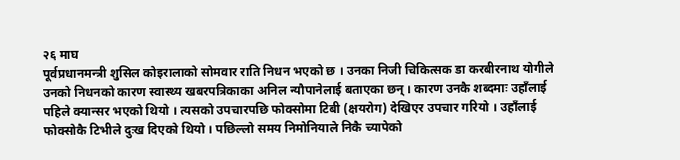२६ माघ
पूर्वप्रधानमन्त्री शुसिल कोइरालाको सोमवार राति निधन भएको छ । उनका निजी चिकित्सक डा करबीरनाथ योगीले उनको निधनको कारण स्वास्थ्य खबरपत्रिकाका अनिल न्यौपानेलाई बताएका छन् । कारण उनकै शब्दमाः उहाँलाई पहिले क्यान्सर भएको थियो । त्यसको उपचारपछि फोक्सोमा टिबी (क्षयरोग) देखिएर उपचार गरियो । उहाँलाई फोक्सोकै टिभीले दुःख दिएको थियो । पछिल्लो समय निमोनियाले निकै च्यापेको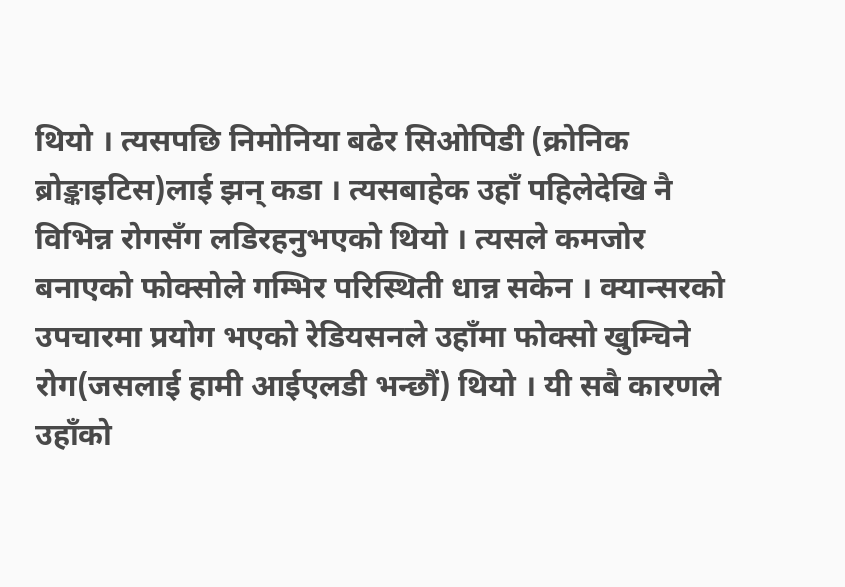थियो । त्यसपछि निमोनिया बढेर सिओपिडी (क्रोनिक ब्रोङ्काइटिस)लाई झन् कडा । त्यसबाहेक उहाँ पहिलेदेखि नै विभिन्न रोगसँग लडिरहनुभएको थियो । त्यसले कमजोर बनाएको फोक्सोले गम्भिर परिस्थिती धान्न सकेन । क्यान्सरको उपचारमा प्रयोग भएको रेडियसनले उहाँमा फोक्सो खुम्चिने रोग(जसलाई हामी आईएलडी भन्छौं) थियो । यी सबै कारणले उहाँको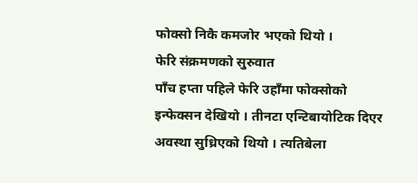फोक्सो निकै कमजोर भएको थियो ।
फेरि संक्रमणको सुरुवात
पाँच हप्ता पहिले फेरि उहाँमा फोक्सोको इन्फेक्सन देखियो । तीनटा एन्टिबायोटिक दिएर अवस्था सुध्रिएको थियो । त्यतिबेला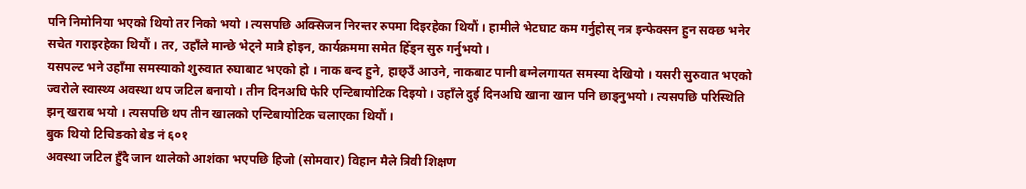पनि निमोनिया भएको थियो तर निको भयो । त्यसपछि अक्सिजन निरन्तर रुपमा दिइरहेका थियौं । हामीले भेटघाट कम गर्नुहोस् नत्र इन्फेक्सन हुन सक्छ भनेर सचेत गराइरहेका थियौं । तर, उहाँले मान्छे भेट्ने मात्रै होइन, कार्यक्रममा समेत हिँड्न सुरु गर्नुभयो ।
यसपल्ट भने उहाँमा समस्याको शुरुवात रुघाबाट भएको हो । नाक बन्द हुने, हाछ्उँ आउने, नाकबाट पानी बग्नेलगायत समस्या देखियो । यसरी सुरुवात भएको ज्वरोले स्वास्थ्य अवस्था थप जटिल बनायो । तीन दिनअघि फेरि एन्टिबायोटिक दिइयो । उहाँले दुई दिनअघि खाना खान पनि छाड्नुभयो । त्यसपछि परिस्थिति झन् खराब भयो । त्यसपछि थप तीन खालको एन्टिबायोटिक चलाएका थियौं ।
बुक थियो टिचिङको बेड नं ६०१
अवस्था जटिल हुँदै जान थालेको आशंका भएपछि हिजो (सोमवार) विहान मैले त्रिवी शिक्षण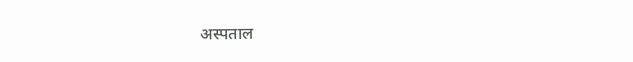अस्पताल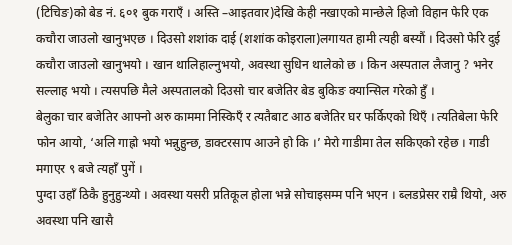(टिचिङ)को बेड नं. ६०१ बुक गराएँ । अस्ति –आइतवार)देखि केही नखाएको मान्छेले हिजो विहान फेरि एक कचौरा जाउलो खानुभएछ । दिउसो शशांक दाई (शशांक कोइराला)लगायत हामी त्यही बस्यौं । दिउसो फेरि दुई कचौरा जाउलो खानुभयो । खान थालिहाल्नुभयो, अवस्था सुधिन थालेको छ । किन अस्पताल लैजानु ? भनेर सल्लाह भयो । त्यसपछि मैले अस्पतालको दिउसो चार बजेतिर बेड बुकिङ क्यान्सिल गरेको हुँ ।
बेलुका चार बजेतिर आफ्नो अरु काममा निस्किएँ र त्यतैबाट आठ बजेतिर घर फर्किएको थिएँ । त्यतिबेला फेरि फोन आयो, ‘अलि गाह्रो भयो भन्नुहुन्छ, डाक्टरसाप आउने हो कि ।’ मेरो गाडीमा तेल सकिएको रहेछ । गाडी मगाएर ९ बजे त्यहाँ पुगें ।
पुग्दा उहाँ ठिकै हुनुहुन्थ्यो । अवस्था यसरी प्रतिकूल होला भन्ने सोचाइसम्म पनि भएन । ब्लडप्रेसर राम्रै थियो, अरु अवस्था पनि खासै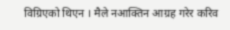विग्रिएको थिएन । मैले नआक्तिन आग्रह गरेर करिव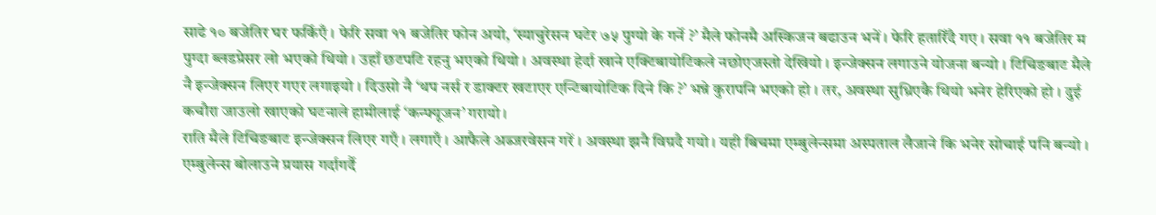साढे १० बजेतिर घर फर्किएँ । फेरि सवा ११ बजेतिर फोन अयो, ‘स्याचुरेसन घटेर ७५ पुग्यो के गर्ने ?’ मैले फोनमै अस्किजन बढाउन भनें । फेरि हतारिँदै गए । सवा ११ बजेतिर म पुग्दा ब्लडप्रेसर लो भएको थियो । उहाँ छटपटि रहनु भएको थियो । अवस्था हेर्दा खाने एक्टिबायोटिकले नछोएजस्तो देखियो । इन्जेक्सन लगाउने योजना बन्यो । टिचिङबाट मैले नै इन्जेक्सन लिएर गएर लगाइयो । दिउसो नै ‘थप नर्स र डाक्टर खटाएर एन्टिबायोटिक दिने कि ?’ भन्ने कुरापनि भएको हो । तर, अवस्था सुध्रिएकै थियो भनेर हेरिएको हो । दुई कचौरा जाउलो खाएको घटनाले हामीलाई ‘कन्फ्यूजन’ गरायो ।
राति मैले टिचिङबाट इन्जेक्सन लिएर गएँ । लगाएँ । आफैले अब्जरवेसन गरें । अवस्था झनै विग्रदै गयो । यही बिचमा एम्बुलेन्समा अस्पताल लैजाने कि भनेर सोचाई पनि बन्यो । एम्बुलेन्स बोलाउने प्रयास गर्दागर्दै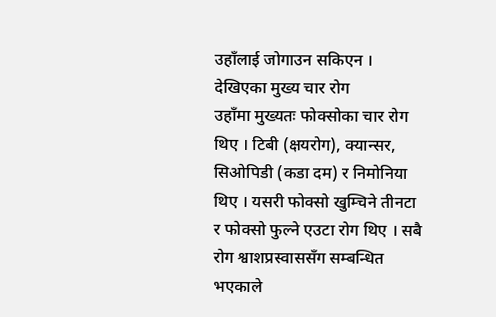उहाँलाई जोगाउन सकिएन ।
देखिएका मुख्य चार रोग
उहाँमा मुख्यतः फोक्सोका चार रोग थिए । टिबी (क्षयरोग), क्यान्सर, सिओपिडी (कडा दम) र निमोनिया थिए । यसरी फोक्सो खुम्चिने तीनटा र फोक्सो फुल्ने एउटा रोग थिए । सबै रोग श्वाशप्रस्वाससँग सम्बन्धित भएकाले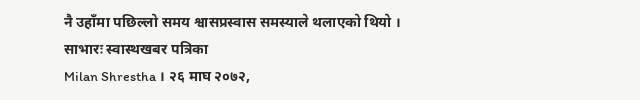नै उहाँमा पछिल्लो समय श्वासप्रस्वास समस्याले थलाएको थियो ।
साभारः स्वास्थखबर पत्रिका
Milan Shrestha । २६ माघ २०७२,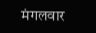मंगलवार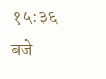१५:३६ बजे